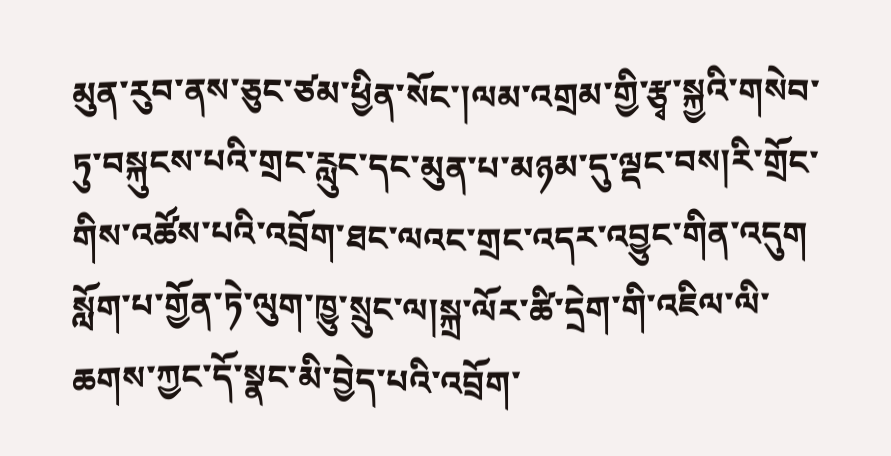མུན་རུབ་ནས་ཅུང་ཙམ་ཕྱིན་སོང་།ལམ་འགྲམ་གྱི་རྩྭ་སྐྱའི་གསེབ་ཏུ་བསྐུངས་པའི་གྲང་རླུང་དང་མུན་པ་མཉམ་དུ་ལྡང་བས།རི་གྲོང་གིས་འཚོས་པའི་འབྲོག་ཐང་ལའང་གྲང་འདར་འབྱུང་གིན་འདུག སློག་པ་གྱོན་ཏེ་ལུག་ཁྱུ་སྲུང་ལ།སྐྲ་ལོར་ཚི་དྲེག་གི་འཇིལ་ལི་ཆགས་ཀྱང་དོ་སྣང་མི་བྱེད་པའི་འབྲོག་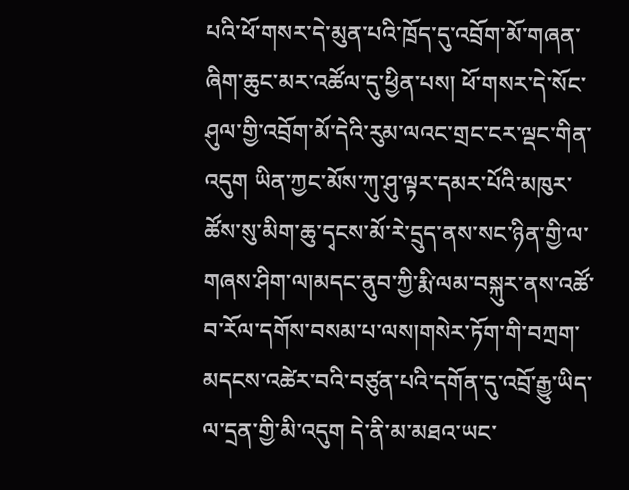པའི་ཕོ་གསར་དེ་མུན་པའི་ཁྲོད་དུ་འབྲོག་མོ་གཞན་ཞིག་ཆུང་མར་འཚོལ་དུ་ཕྱིན་པས། ཕོ་གསར་དེ་སོང་ཤུལ་གྱི་འབྲོག་མོ་དེའི་རུམ་ལའང་གྲང་ངར་ལྡང་གིན་འདུག ཡིན་ཀྱང་མོས་ཀུ་ཤུ་ལྟར་དམར་པོའི་མཁུར་ཚོས་སུ་མིག་ཆུ་དྭངས་མོ་རེ་དྲུད་ནས་སང་ཉིན་གྱི་ལ་གཞས་ཤིག་ལ།མདང་ནུབ་ཀྱི་རྨི་ལམ་བསྐུར་ནས་འཚོ་བ་རོལ་དགོས་བསམ་པ་ལས།གསེར་ཏོག་གི་བཀྲག་མདངས་འཚེར་བའི་བཙུན་པའི་དགོན་དུ་འབྲོ་རྒྱུ་ཡིད་ལ་དྲན་གྱི་མི་འདུག དེ་ནི་མ་མཐའ་ཡང་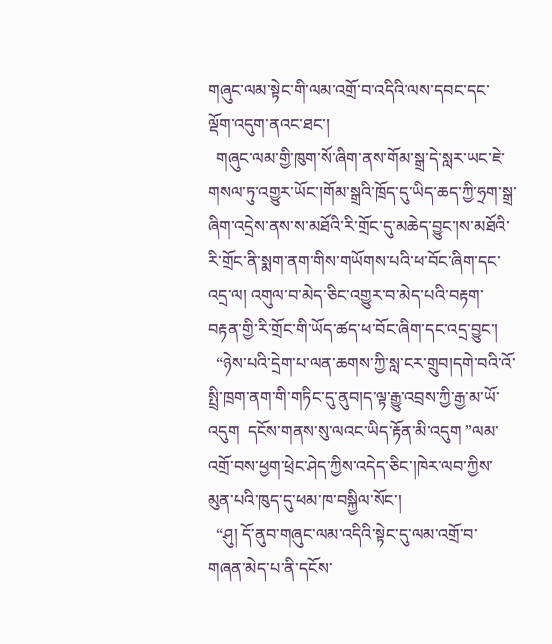གཞུང་ལམ་སྟེང་གི་ལམ་འགྲོ་བ་འདིའི་ལས་དབང་དང་ལྡོག་འདུག་ནའང་ཐང་།
  གཞུང་ལམ་གྱི་ཁུག་སོ་ཞིག་ནས་གོམ་སྒྲ་དེ་སླར་ཡང་ཇེ་གསལ་ཏུ་འགྱུར་ཡོང་།གོམ་སྒྲའི་ཁྲོད་དུ་ཡིད་ཆད་ཀྱི་ཧྲག་སྒྲ་ཞིག་འདྲེས་ནས་ས་མཐོའི་རི་གྲོང་དུ་མཆེད་བྱུང་།ས་མཐོའི་རི་གྲོང་ནི་སྨག་ནག་གིས་གཡོགས་པའི་ཕ་བོང་ཞིག་དང་འདྲ་ལ། འགུལ་བ་མེད་ཅིང་འགྱུར་བ་མེད་པའི་བརྟག་བརྟན་གྱི་རི་གྲོང་གི་ཡོད་ཚད་ཕ་བོང་ཞིག་དང་འདྲ་བྱུང་།
  “ཉེས་པའི་དྲེག་པ་ལན་ཆགས་ཀྱི་སླ་ངར་གྲུབ།དགེ་བའི་འོ་སྤྲི་ཁྲག་ནག་གི་གཏིང་དུ་ནུབ།ད་ལྟ་རྒྱུ་འབྲས་ཀྱི་རྒྱ་མ་ཡོ་འདུག  དངོས་གནས་སུ་ལའང་ཡིད་རྟོན་མི་འདུག ”ལམ་འགྲོ་བས་ཕྱག་ཕྲེང་ཤེད་ཀྱིས་འདེད་ཅིང་།ཁེར་ལབ་ཀྱིས་མུན་པའི་ཁུད་དུ་ཕམ་ཁ་བསྐྱིལ་སོང་།
  “ཤུ། དོ་ནུབ་གཞུང་ལམ་འདིའི་སྟེང་དུ་ལམ་འགྲོ་བ་གཞན་མེད་པ་ནི་དངོས་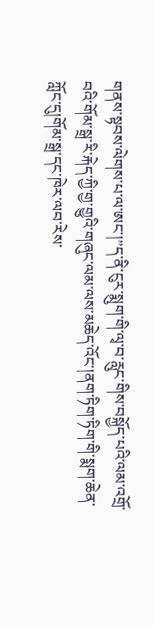གནས་སྟབས་ལེགས་པ་ལ་ཨང་།”ད་ནི་ངུར་སྨུག་གི་ལྭ་བ་རླུང་གིས་བསྐྱོད་པའི་ལམ་འགྲོ་བའི་གོམ་སྒྲ་རི་རྐེད་ཀྱི་གྱ་གྱུའི་གཞུང་ལམ་ལས་མཆེད་འོང་།ནག་ཏིག་ཏིག་གི་སྨག་ཆེན་ཀློང་དུ།གོམ་སྒྲ་དང་ཁེར་ལབ་རེས་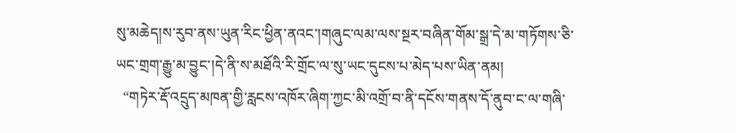སུ་མཆེད།ས་རུབ་ནས་ཡུན་རིང་ཕྱིན་ནའང་།གཞུང་ལམ་ལས་སྔར་བཞིན་གོམ་སྒྲ་དེ་མ་གཏོགས་ཅི་ཡང་གྲག་རྒྱུ་མ་བྱུང་།དེ་ནི་ས་མཐོའི་རི་གྲོང་ལ་སུ་ཡང་དུངས་པ་མེད་པས་ཡིན་ནམ།
  “གཏེར་རྡོ་འདྲུད་མཁན་གྱི་རླངས་འཁོར་ཞིག་ཀྱང་མི་འགྲོ་བ་ནི་དངོས་གནས་དོ་ནུབ་ང་ལ་གཞི་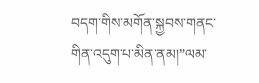བདག་གིས་མགོན་སྐྱབས་གནང་གིན་འདུག་པ་མིན་ནམ།”ལམ་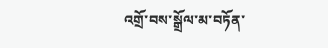འགྲོ་བས་སྒྲོལ་མ་བཏོན་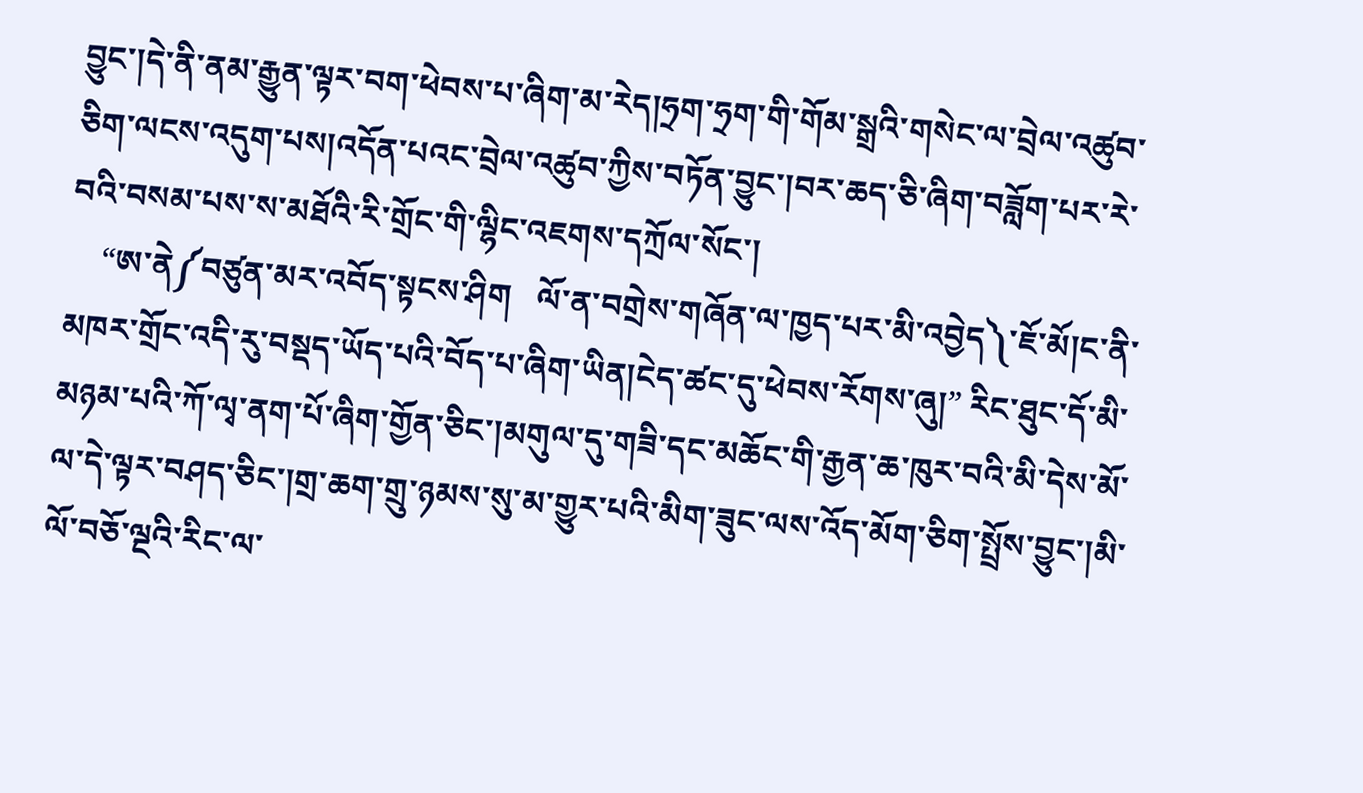བྱུང་།དེ་ནི་ནམ་རྒྱུན་ལྟར་བག་ཕེབས་པ་ཞིག་མ་རེད།ཧྲག་ཧྲག་གི་གོམ་སྒྲའི་གསེང་ལ་བྲེལ་འཚུབ་ཅིག་ལངས་འདུག་པས།འདོན་པའང་བྲེལ་འཚུབ་ཀྱིས་བཏོན་བྱུང་།བར་ཆད་ཅི་ཞིག་བཟློག་པར་རེ་བའི་བསམ་པས་ས་མཐོའི་རི་གྲོང་གི་ལྷིང་འཇགས་དཀྲོལ་སོང་།
    “ཨ་ནེ༼བཙུན་མར་འབོད་སྟངས་ཤིག   ལོ་ན་བགྲེས་གཞོན་ལ་ཁྱད་པར་མི་འབྱེད༽་ཇོ་མོ།ང་ནི་མཁར་གྲོང་འདི་རུ་བསྡད་ཡོད་པའི་བོད་པ་ཞིག་ཡིན།ངེད་ཚང་དུ་ཕེབས་རོགས་ཞུ།” རིང་ཐུང་དོ་མི་མཉམ་པའི་ཀོ་ལྭ་ནག་པོ་ཞིག་གྱོན་ཅིང་།མགུལ་དུ་གཟི་དང་མཆོང་གི་རྒྱན་ཆ་ཁུར་བའི་མི་དེས་མོ་ལ་དེ་ལྟར་བཤད་ཅིང་།གྲ་ཆག་གྲུ་ཉམས་སུ་མ་གྱུར་པའི་མིག་ཟུང་ལས་འོད་མོག་ཅིག་སྤྲོས་བྱུང་།མི་ལོ་བཅོ་ལྔའི་རིང་ལ་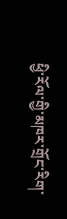ཕྱི་རོལ་གྱི་མཁར་གྲོང་རིག་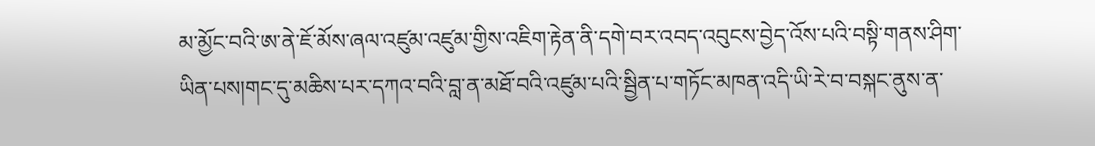མ་མྱོང་བའི་ཨ་ནེ་ཇོ་མོས་ཞལ་འཛུམ་འཛུམ་གྱིས་འཇིག་རྟེན་ནི་དགེ་བར་འབད་འབུངས་བྱེད་འོས་པའི་བསྟི་གནས་ཤིག་ཡིན་པས།གང་དུ་མཆིས་པར་དཀའ་བའི་བླ་ན་མཐོ་བའི་འཛུམ་པའི་སྦྱིན་པ་གཏོང་མཁན་འདི་ཡི་རེ་བ་བསྐང་ནུས་ན་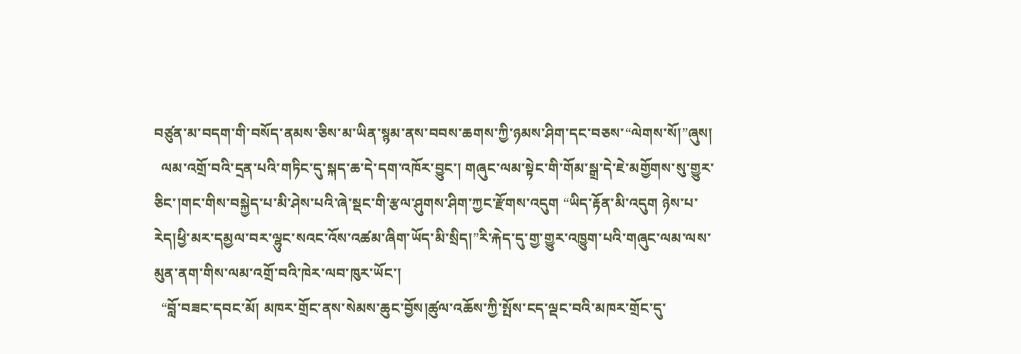བཙུན་མ་བདག་གི་བསོད་ནམས་ཅིས་མ་ཡིན་སྙམ་ནས་བབས་ཆགས་ཀྱི་ཉམས་ཤིག་དང་བཅས་“ལེགས་སོ།”ཞུས།
  ལམ་འགྲོ་བའི་དྲན་པའི་གཏིང་དུ་སྐད་ཆ་དེ་དག་འཁོར་བྱུང་། གཞུང་ལམ་སྟེང་གི་གོམ་སྒྲ་དེ་ཇེ་མགྱོགས་སུ་གྱུར་ཅིང་།གང་གིས་བསྐྱེད་པ་མི་ཤེས་པའི་ཞེ་སྡང་གི་རྩལ་ཤུགས་ཤིག་ཀྱང་རྫོགས་འདུག “ཡིད་རྟོན་མི་འདུག ཉེས་པ་རེད།ཕྱི་མར་དམྱལ་བར་ལྷུང་སའང་འོས་འཚམ་ཞིག་ཡོད་མི་སྲིད།”རི་རྐེད་དུ་གྱ་གྱུར་འཁྱུག་པའི་གཞུང་ལམ་ལས་མུན་ནག་གིས་ལམ་འགྲོ་བའི་ཁེར་ལབ་ཁུར་ཡོང་།
  “བློ་བཟང་དབང་མོ། མཁར་གྲོང་ནས་སེམས་ཆུང་བྱོས།ཚུལ་འཆོས་ཀྱི་སྤོས་ངད་ལྡང་བའི་མཁར་གྲོང་དུ་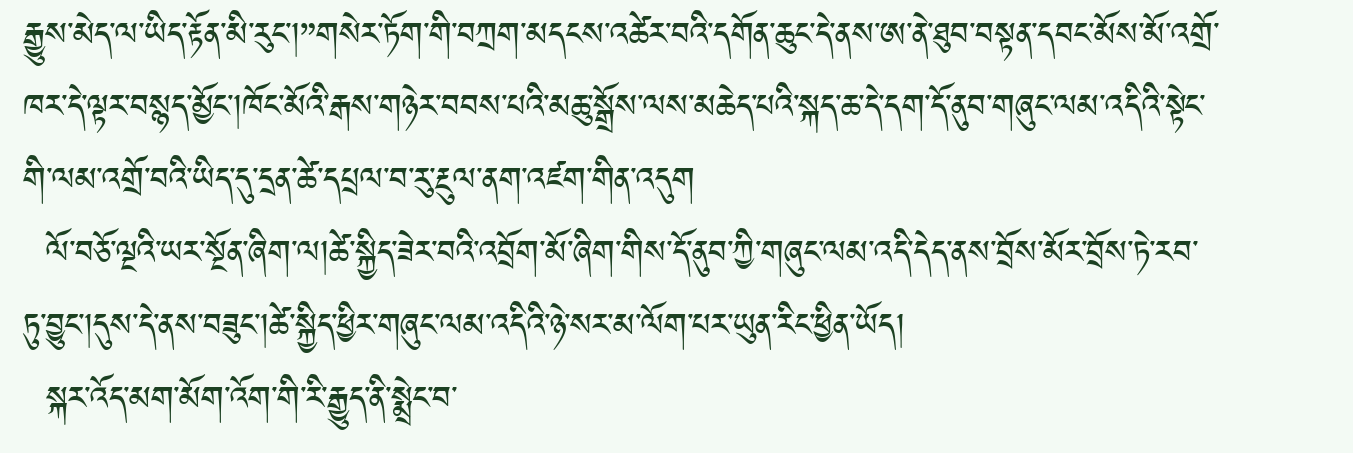རྒྱུས་མེད་ལ་ཡིད་རྟོན་མི་རུང་།”གསེར་ཏོག་གི་བཀྲག་མདངས་འཚེར་བའི་དགོན་ཆུང་དེ་ནས་ཨ་ནེ་ཐུབ་བསྟན་དབང་མོས་མོ་འགྲོ་ཁར་དེ་ལྟར་བསྙད་མྱོང་།ཁོང་མོའི་རྒས་གཉེར་བབས་པའི་མཆུ་སྒྲོས་ལས་མཆེད་པའི་སྐད་ཆ་དེ་དག་དོ་ནུབ་གཞུང་ལམ་འདིའི་སྟེང་གི་ལམ་འགྲོ་བའི་ཡིད་དུ་དྲན་ཚེ་དཔྲལ་བ་རུ་རྔུལ་ནག་འཛག་གིན་འདུག
  ལོ་བཅོ་ལྔའི་ཡར་སྔོན་ཞིག་ལ།ཚེ་སྐྱིད་ཟེར་བའི་འབྲོག་མོ་ཞིག་གིས་དོ་ནུབ་ཀྱི་གཞུང་ལམ་འདི་དེད་ནས་བྲོས་མོར་བྲོས་ཏེ་རབ་ཏུ་བྱུང་།དུས་དེ་ནས་བཟུང་།ཚེ་སྐྱིད་ཕྱིར་གཞུང་ལམ་འདིའི་ཉེ་སར་མ་ལོག་པར་ཡུན་རིང་ཕྱིན་ཡོད།
  སྐར་འོད་མག་མོག་འོག་གི་རི་རྒྱུད་ནི་སྨྲེང་བ་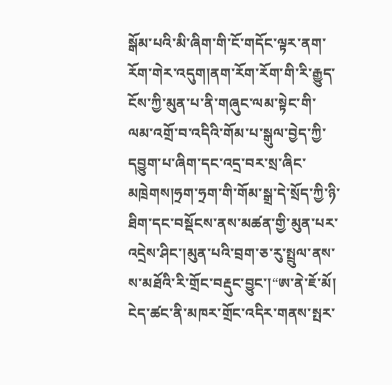སྒོམ་པའི་མི་ཞིག་གི་ངོ་གདོང་ལྟར་ནག་རོག་གེར་འདུག།ནག་རོག་རོག་གི་རི་རྒྱུད་ངོས་ཀྱི་མུན་པ་ནི་གཞུང་ལམ་སྟེང་གི་ལམ་འགྲོ་བ་འདིའི་གོམ་པ་སྒུལ་བྱེད་ཀྱི་དབྱུག་པ་ཞིག་དང་འདྲ་བར་སྲ་ཞིང་མཁྲེགས།ཧྲག་ཧྲག་གི་གོམ་སྒྲ་དེ་སྲོད་ཀྱི་ཉི་ཐིག་དང་བསྡོངས་ནས་མཚན་གྱི་མུན་པར་འདྲེས་ཤིང་།མུན་པའི་བྲག་ཅ་རུ་སྤྲུལ་ནས་ས་མཐོའི་རི་གྲོང་བརྡུང་བྱུང་།“ཨ་ནེ་ཇོ་མོ། ངེད་ཚང་ནི་མཁར་གྲོང་འདིར་གནས་སྤར་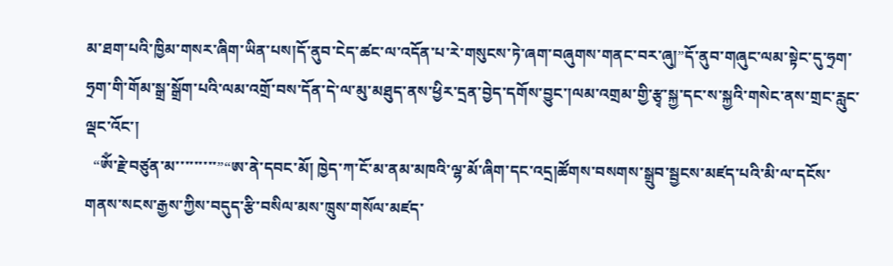མ་ཐག་པའི་ཁྱིམ་གསར་ཞིག་ཡིན་པས།དོ་ནུབ་ངེད་ཚང་ལ་འདོན་པ་རེ་གསུངས་ཏེ་ཞག་བཞུགས་གནང་བར་ཞུ།”དོ་ནུབ་གཞུང་ལམ་སྟེང་དུ་ཧྲག་ཧྲག་གི་གོམ་སྒྲ་སྒྲོག་པའི་ལམ་འགྲོ་བས་དོན་དེ་ལ་མུ་མཐུད་ནས་ཕྱིར་དྲན་བྱེད་དགོས་བྱུང་།ལམ་འགྲམ་གྱི་རྩྭ་སྐྱ་དང་ས་སྐྱའི་གསེང་ནས་གྲང་རླུང་ལྡང་འོང་།
  “ཨོཾ་རྗེ་བཙུན་མ་་་་་་་་་”“ཨ་ནེ་དབང་མོ། ཁྱེད་ཀ་ངོ་མ་ནམ་མཁའི་ལྷ་མོ་ཞིག་དང་འདྲ།ཚོགས་བསགས་སྒྲུབ་སྦྱངས་མཛད་པའི་མི་ལ་དངོས་གནས་སངས་རྒྱས་ཀྱིས་བདུད་རྩི་བསིལ་མས་ཁྲུས་གསོལ་མཛད་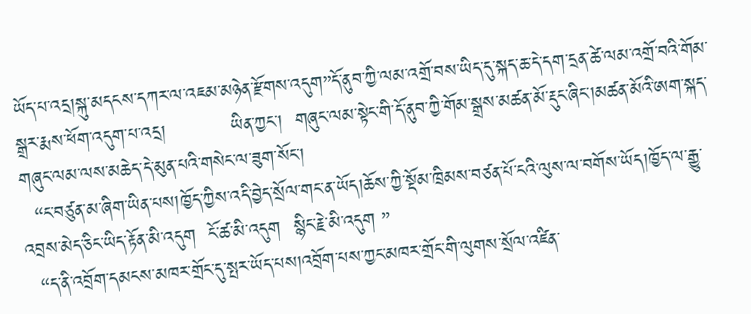ཡོད་པ་འདྲ།སྐུ་མདངས་དཀར་ལ་འཇམ་མཉེན་རྫོགས་འདུག”དོ་ནུབ་ཀྱི་ལམ་འགྲོ་བས་ཡིད་དུ་སྐད་ཆ་དེ་དག་དྲན་ཚེ་ལམ་འགྲོ་བའི་གོམ་སྒྲར་རྨས་ཕོག་འདུག་པ་འདྲ།          ཡིན་ཀྱང་།  གཞུང་ལམ་སྟེང་གི་དོ་ནུབ་ཀྱི་གོམ་སྒྲས་མཚན་མོ་རྡུང་ཞིང་།མཚན་མོའི་ཨག་སྐད་གཞུང་ལམ་ལས་མཆེད་དེ་མུན་པའི་གསེང་ལ་ཟུག་སོང་།
  “ང་བཙུན་མ་ཞིག་ཡིན་པས།ཁྱོད་ཀྱིས་འདི་བྱེད་སྲོལ་གང་ན་ཡོད།ཆོས་ཀྱི་སྡོམ་ཁྲིམས་བཙན་པོ་ངའི་ལུས་ལ་བགོས་ཡོད།ཁྱོད་ལ་རྒྱུ་འབྲས་མེད་ཅིང་ཡིད་རྟོན་མི་འདུག  ངོ་ཚ་མི་འདུག  སྙིང་རྗེ་མི་འདུག ”
  “ད་ནི་འབྲོག་དམངས་མཁར་གྲོང་དུ་སྤར་ཡོད་པས།འབྲོག་པས་ཀྱང་མཁར་གྲོང་གི་ལུགས་སྲོལ་འཛིན་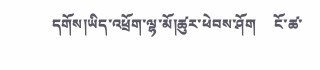དགོས།ཡིད་འཕྲོག་ལྷ་མོ།ཚུར་ཕེབས་ཤོག     ངོ་ཚ་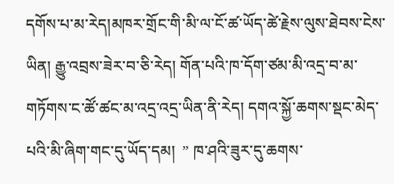དགོས་པ་མ་རེད།མཁར་གྲོང་གི་མི་ལ་ངོ་ཚ་ཡོད་ཚེ་རྗེས་ལུས་ཐེབས་ངེས་ཡིན། རྒྱུ་འབྲས་ཟེར་བ་ཅི་རེད། གོན་པའི་ཁ་དོག་ཙམ་མི་འདྲ་བ་མ་གཏོགས་ང་ཚོ་ཚང་མ་འདྲ་འདྲ་ཡིན་ནི་རེད། དགའ་སྐྱོ་ཆགས་སྡང་མེད་པའི་མི་ཞིག་གང་དུ་ཡོད་དམ།  ” ཁ་ཤའི་ཟུར་དུ་ཆགས་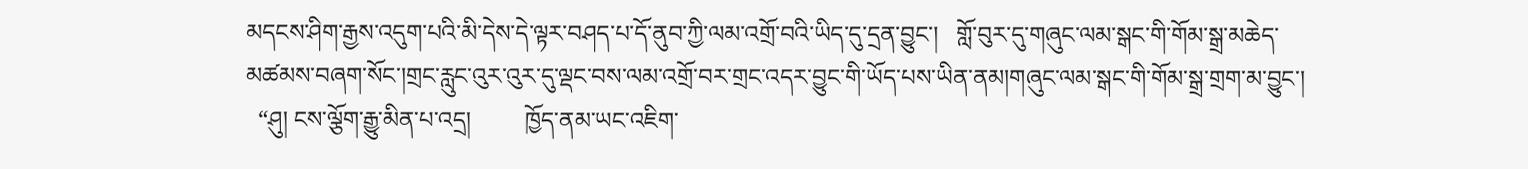མདངས་ཤིག་རྒྱས་འདུག་པའི་མི་དེས་དེ་ལྟར་བཤད་པ་དོ་ནུབ་ཀྱི་ལམ་འགྲོ་བའི་ཡིད་དུ་དྲན་བྱུང་།   གློ་བུར་དུ་གཞུང་ལམ་སྒང་གི་གོམ་སྒྲ་མཆེད་མཚམས་བཞག་སོང་།གྲང་རླུང་འུར་འུར་དུ་ལྡང་བས་ལམ་འགྲོ་བར་གྲང་འདར་བྱུང་གི་ཡོད་པས་ཡིན་ནམ།གཞུང་ལམ་སྒང་གི་གོམ་སྒྲ་གྲག་མ་བྱུང་།
  “ཤུ། ངས་ལྕོག་རྒྱུ་མིན་པ་འདྲ།         ཁྱོད་ནམ་ཡང་འཇིག་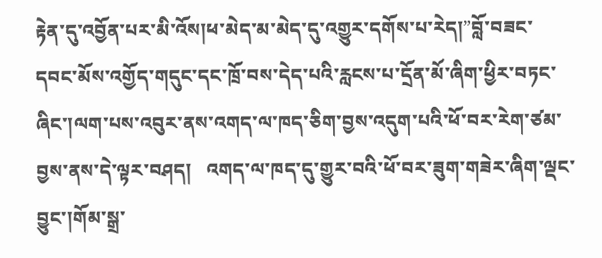རྟེན་དུ་འབྱོན་པར་མི་འོས།ཕ་མེད་མ་མེད་དུ་འགྱུར་དགོས་པ་རེད།”བློ་བཟང་དབང་མོས་འགྱོད་གདུང་དང་ཁྲོ་བས་དེད་པའི་རླངས་པ་དྲོན་མོ་ཞིག་ཕྱིར་བཏང་ཞིང་།ལག་པས་འབུར་ནས་འགད་ལ་ཁད་ཅིག་བྱས་འདུག་པའི་ཕོ་བར་རེག་ཙམ་བྱས་ནས་དེ་ལྟར་བཤད།   འགད་ལ་ཁད་དུ་གྱུར་བའི་ཕོ་བར་ཟུག་གཟེར་ཞིག་ལྡང་བྱུང་།གོམ་སྒྲ་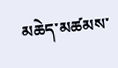མཆེད་མཚམས་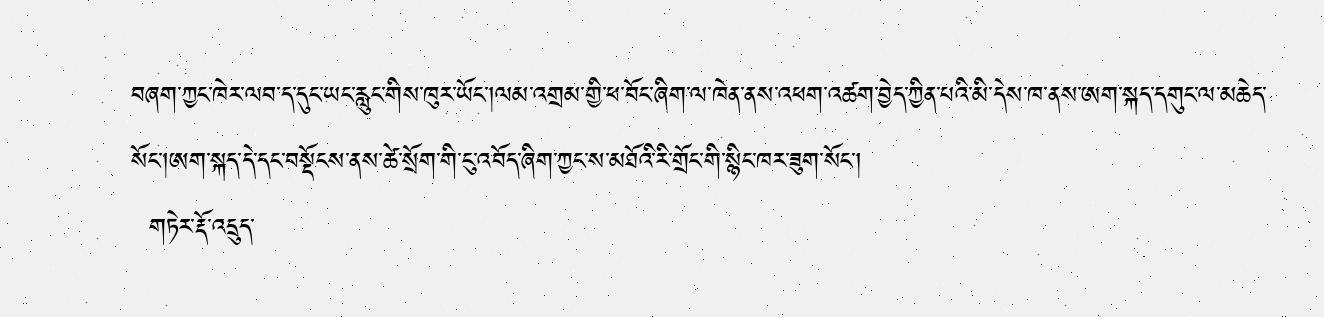བཞག་ཀྱང་ཁེར་ལབ་ད་དུང་ཡང་རླུང་གིས་ཁུར་ཡོང་།ལམ་འགྲམ་གྱི་ཕ་བོང་ཞིག་ལ་ཁེན་ནས་འཕག་འཚག་བྱེད་ཀྱིན་པའི་མི་དེས་ཁ་ནས་ཨག་སྐད་དགུང་ལ་མཆེད་སོང་།ཨག་སྐད་དེ་དང་བསྡོངས་ནས་ཚེ་སྲོག་གི་ངུ་འབོད་ཞིག་ཀྱང་ས་མཐོའི་རི་གྲོང་གི་སྙིང་ཁར་ཟུག་སོང་།
  གཏེར་རྡོ་འདྲུད་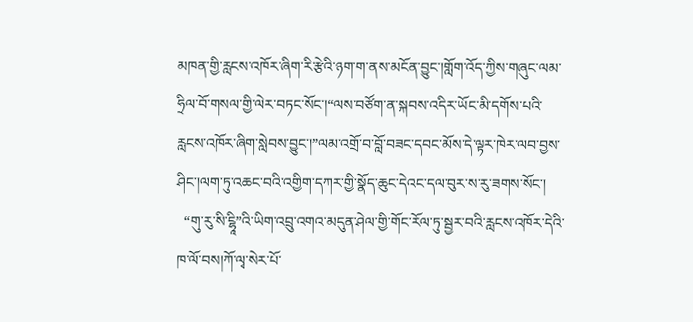མཁན་གྱི་རླངས་འཁོར་ཞིག་རི་རྩེའི་ཉག་ག་ནས་མངོན་བྱུང་།གློག་འོད་ཀྱིས་གཞུང་ལམ་ཧྲིལ་བོ་གསལ་གྱི་ལེར་བཏང་སོང་།“ལས་བཙོག་ན་སྐབས་འདིར་ཡོང་མི་དགོས་པའི་རླངས་འཁོར་ཞིག་སླེབས་བྱུང་།”ལམ་འགྲོ་བ་བློ་བཟང་དབང་མོས་དེ་ལྟར་ཁེར་ལབ་བྱས་ཤིང་།ལག་ཏུ་འཆང་བའི་འགྱིག་དཀར་གྱི་སྣོད་ཆུང་དེའང་དལ་བུར་ས་རུ་ཟགས་སོང་།
  “གུ་རུ་སི་ངྷཱི”འི་ཡིག་འབྲུ་འགའ་མདུན་ཤེལ་གྱི་གོང་རོལ་ཏུ་སྦྱར་བའི་རླངས་འཁོར་དེའི་ཁ་ལོ་བས།ཀོ་ལྭ་སེར་པོ་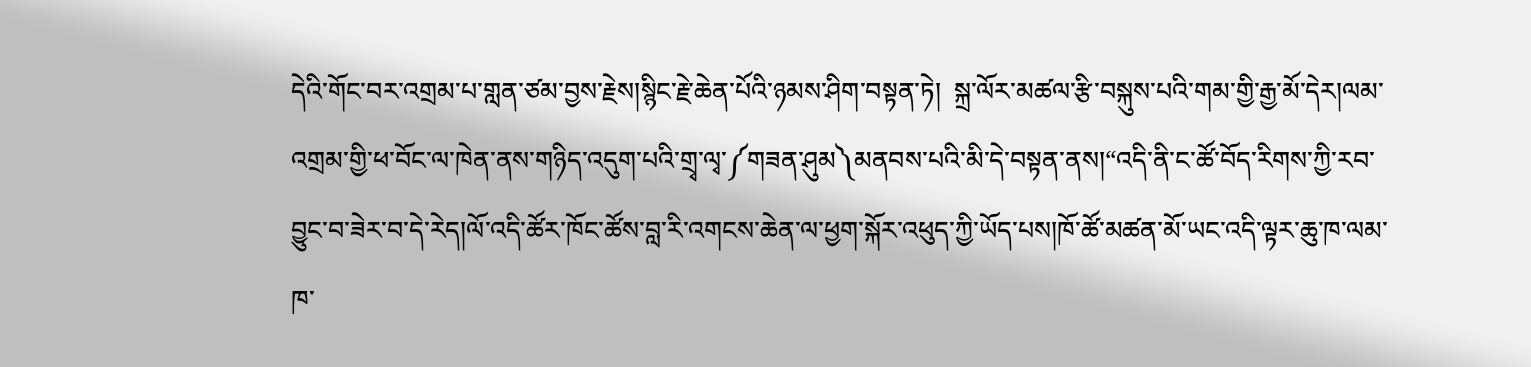དེའི་གོང་བར་འགྲམ་པ་གླན་ཙམ་བྱས་རྗེས།སྙིང་རྗེ་ཆེན་པོའི་ཉམས་ཤིག་བསྟན་ཏེ།  སྐྲ་ལོར་མཚལ་རྩི་བསྐུས་པའི་གམ་གྱི་རྒྱ་མོ་དེར།ལམ་འགྲམ་གྱི་ཕ་བོང་ལ་ཁེན་ནས་གཉིད་འདུག་པའི་གྲྭ་ལྭ་༼གཟན་ཤུམ༽མནབས་པའི་མི་དེ་བསྟན་ནས།“འདི་ནི་ང་ཚོ་བོད་རིགས་ཀྱི་རབ་བྱུང་བ་ཟེར་བ་དེ་རེད།ལོ་འདི་ཚོར་ཁོང་ཚོས་བླ་རི་འགངས་ཆེན་ལ་ཕྱག་སྐོར་འཕུད་ཀྱི་ཡོད་པས།ཁོ་ཚོ་མཚན་མོ་ཡང་འདི་ལྟར་ཆུ་ཁ་ལམ་ཁ་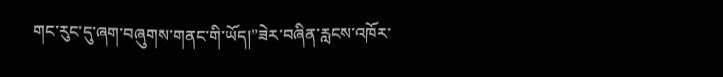གང་རུང་དུ་ཞག་བཞུགས་གནང་གི་ཡོད།”ཟེར་བཞིན་རླངས་འཁོར་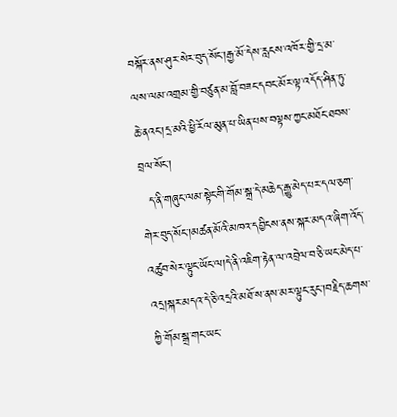བསྐོར་ནས་ཤུར་སེར་བུད་སོང་།རྒྱ་མོ་དེས་རླངས་འཁོར་གྱི་དྲ་མ་ལས་ལམ་འགྲམ་གྱི་བཙུན་མ་བློ་བཟང་དབང་མོར་ལྟ་འདོད་ཤིན་ཏུ་ཆེ་ནའང་།དྲ་མའི་ཕྱི་རོལ་མུན་པ་ཡིན་པས་བལྟས་ཀྱང་མཐོང་ཐབས་བྲལ་སོང་།
  ད་ནི་གཞུང་ལམ་སྟེང་གི་གོམ་སྒྲ་དེ་མཆེད་རྒྱུ་མེད་པར་དལ་ཅག་གེར་བུད་སོང་།མཚན་མོའི་མཁའ་དབྱིངས་ནས་སྐར་མདའ་ཞིག་འོད་འཚུབ་སེར་ལྟུང་ཡོང་ལ།དེ་ནི་འཇིག་རྟེན་ལ་འབྲེལ་བ་ཅི་ཡང་མེད་པ་འདྲ།སྐར་མདའ་དེ་ཅི་འདྲའི་མཐོ་ས་ནས་མར་ལྟུང་རུང་།བརྗིད་ཆགས་ཀྱི་གོམ་སྒྲ་གང་ཡང་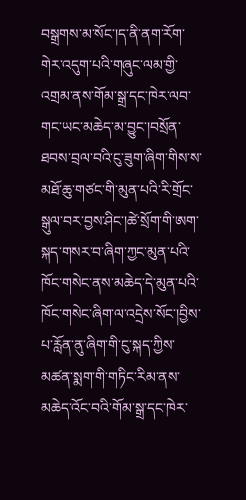བསྒྲགས་མ་སོང་།ད་ནི་ནག་རོག་གེར་འདུག་པའི་གཞུང་ལམ་གྱི་འགྲམ་ནས་གོམ་སྒྲ་དང་ཁེར་ལབ་གང་ཡང་མཆེད་མ་བྱུང་།བསྲོན་ཐབས་བྲལ་བའི་ངུ་ཟུག་ཞིག་གིས་ས་མཐོ་ཆུ་གཙང་གི་མུན་པའི་རི་གྲོང་སྒུལ་བར་བྱས་ཤིང་།ཚེ་སྲོག་གི་ཨག་སྐད་གསར་བ་ཞིག་ཀྱང་མུན་པའི་ཁོང་གསེང་ནས་མཆེད་དེ་མུན་པའི་ཁོང་གསེང་ཞིག་ལ་འདྲེས་སོང་།བྱིས་པ་རློན་ནུ་ཞིག་གི་ངུ་སྐད་ཀྱིས་མཚན་སྨག་གི་གཏིང་རིམ་ནས་མཆེད་འོང་བའི་གོམ་སྒྲ་དང་ཁེར་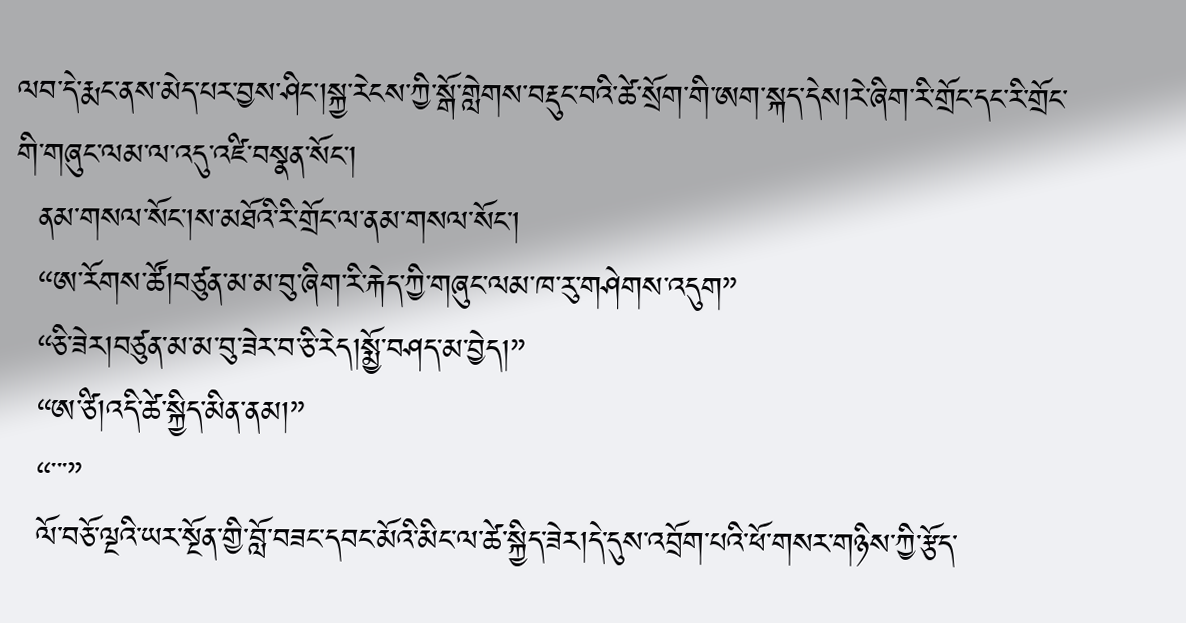ལབ་དེ་རྨང་ནས་མེད་པར་བྱས་ཤིང་།སྐྱ་རེངས་ཀྱི་སྒོ་གླེགས་བརྡུང་བའི་ཚེ་སྲོག་གི་ཨག་སྐད་དེས།རེ་ཞིག་རི་གྲོང་དང་རི་གྲོང་གི་གཞུང་ལམ་ལ་འདུ་འཛི་བསྣན་སོང་།
  ནམ་གསལ་སོང་།ས་མཐོའི་རི་གྲོང་ལ་ནམ་གསལ་སོང་།
  “ཨ་རོགས་ཚོ།བཙུན་མ་མ་བུ་ཞིག་རི་རྐེད་ཀྱི་གཞུང་ལམ་ཁ་རུ་གཤེགས་འདུག”
  “ཅི་ཟེར།བཙུན་མ་མ་བུ་ཟེར་བ་ཅི་རེད།སྨྱོ་བཤད་མ་བྱེད།”
  “ཨ་ཙི།འདི་ཚེ་སྐྱིད་མིན་ནམ།”
  “་་་”
  ལོ་བཅོ་ལྔའི་ཡར་སྔོན་གྱི་བློ་བཟང་དབང་མོའི་མིང་ལ་ཚེ་སྐྱིད་ཟེར།དེ་དུས་འབྲོག་པའི་ཕོ་གསར་གཉིས་ཀྱི་རྩོད་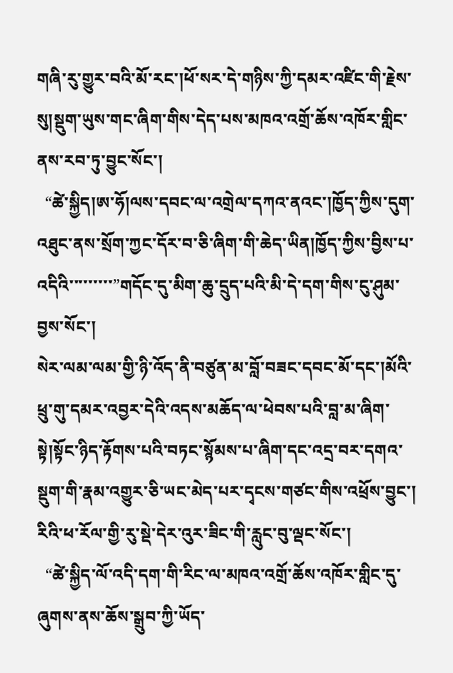གཞི་རུ་གྱུར་བའི་མོ་རང་།ཕོ་སར་དེ་གཉིས་ཀྱི་དམར་འཛིང་གི་རྗེས་སུ།སྡུག་ཡུས་གང་ཞིག་གིས་དེད་པས་མཁའ་འགྲོ་ཆོས་འཁོར་གླིང་ནས་རབ་ཏུ་བྱུང་སོང་།
  “ཚེ་སྐྱིད།ཨ་ཧོ།ལས་དབང་ལ་འགྲེལ་དཀའ་ནའང་།ཁྱོད་ཀྱིས་དུག་འཐུང་ནས་སྲོག་ཀྱང་དོར་བ་ཅི་ཞིག་གི་ཆེད་ཡིན།ཁྱོད་ཀྱིས་བྱིས་པ་འདིའི་་་་་་་་་”གདོང་དུ་མིག་ཆུ་དྲུད་པའི་མི་དེ་དག་གིས་ངུ་ཤུམ་བྱས་སོང་།
སེར་ལམ་ལམ་གྱི་ཉི་འོད་ནི་བཙུན་མ་བློ་བཟང་དབང་མོ་དང་།མོའི་ཕྲུ་གུ་དམར་འབྱར་དེའི་འདས་མཆོད་ལ་ཕེབས་པའི་བླ་མ་ཞིག་སྟེ།སྟོང་ཉིད་རྟོགས་པའི་བཏང་སྙོམས་པ་ཞིག་དང་འདྲ་བར་དགའ་སྡུག་གི་རྣམ་འགྱུར་ཅི་ཡང་མེད་པར་དྭངས་གཙང་གིས་འཕྲོས་བྱུང་།
རིའི་ཕ་རོལ་གྱི་རུ་སྡེ་དེར་འུར་ཟིང་གི་རླུང་བུ་ལྡང་སོང་།
  “ཚེ་སྐྱིད་ལོ་འདི་དག་གི་རིང་ལ་མཁའ་འགྲོ་ཆོས་འཁོར་གླིང་དུ་ཞུགས་ནས་ཆོས་སྒྲུབ་ཀྱི་ཡོད་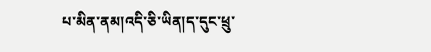པ་མིན་ནམ།འདི་ཅི་ཡིན།ད་དུང་ཕྲུ་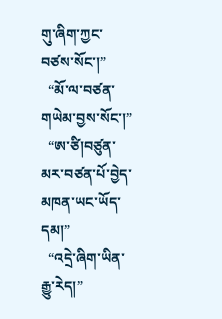གུ་ཞིག་ཀྱང་བཙས་སོང་།”
  “མོ་ལ་བཙན་གཡེམ་བྱས་སོང་།”
  “ཨ་ཙི།བཙུན་མར་བཙན་པོ་བྱེད་མཁན་ཡང་ཡོད་དམ།”
  “འདྲེ་ཞིག་ཡིན་རྒྱུ་རེད།”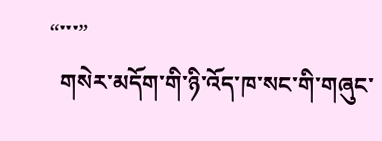“་་་”
  གསེར་མདོག་གི་ཉི་འོད་ཁ་སང་གི་གཞུང་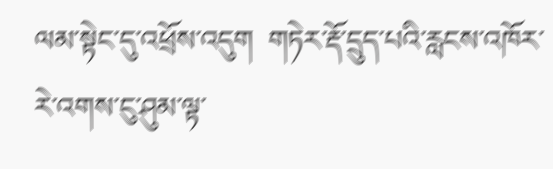ལམ་སྟེང་དུ་འཕྲོས་འདུག  གཏེར་རྡོ་དྲུད་པའི་རླངས་འཁོར་རེ་འགས་ངུ་ཤུམ་ལྟ་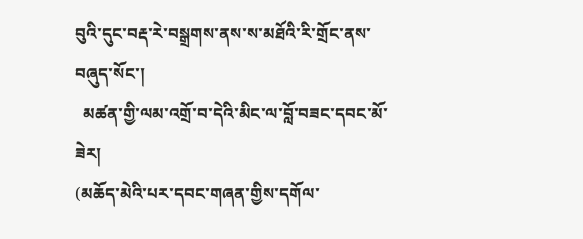བུའི་དུང་བརྡ་རེ་བསྒྲགས་ནས་ས་མཐོའི་རི་གྲོང་ནས་བཞུད་སོང་།
  མཚན་གྱི་ལམ་འགྲོ་བ་དེའི་མིང་ལ་བློ་བཟང་དབང་མོ་ཟེར།
(མཆོད་མེའི་པར་དབང་གཞན་གྱིས་དགོལ་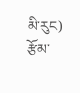མི་རུང)
རྩོམ་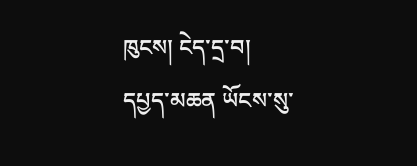ཁུངས། ངེད་དྲ་བ།
དཔྱད་མཆན ཡོངས་སུ་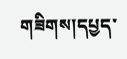གཟིགས།དཔྱད་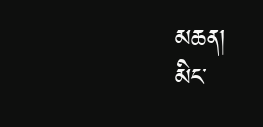མཆན།
མིང་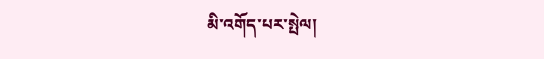མི་འགོད་པར་སྤེལ།